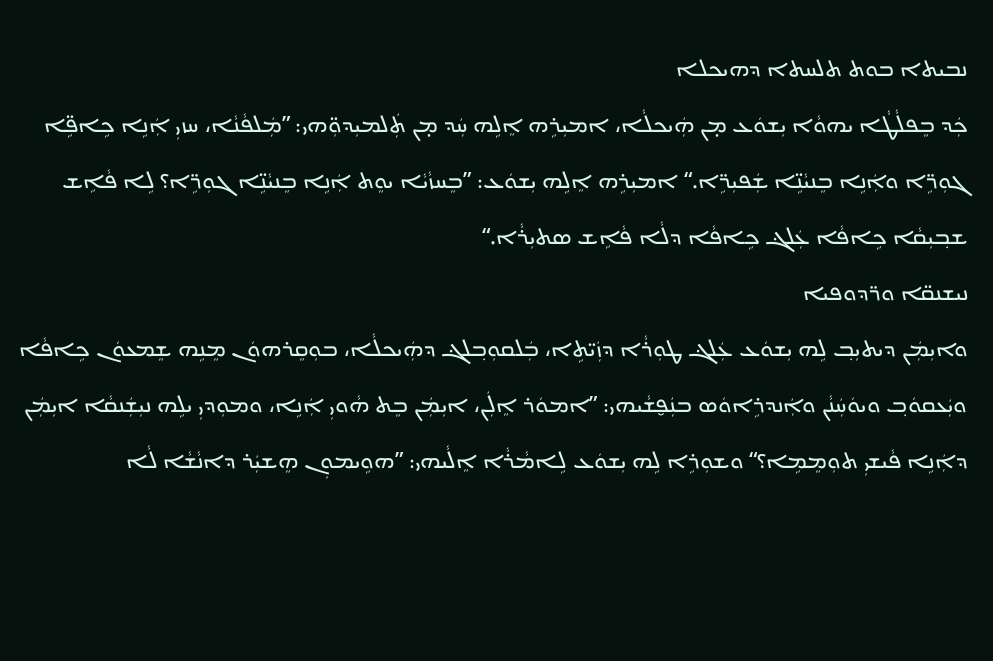ܢܒܝܬ‌ܐ ܒܘܬ ܬܠܚܬ‌ܐ ܕܗܝܟܠܐ
ܟܲܕ ܒܸܦܠܵܛܵܐ ܝܗܘܵܐ ܝܼܫܘܿܥ ܡ̣ܢ ܗܲܝܟܠܵܐ، ܐܡܝܼܪܹܗ ܐܸܠܹܗ ܚܲܕ ܡ̣ܢ ܬܲܠܡܝܼܕܘܼ̈ܗ‌ܝ: ”ܡܲܠܦܵܢܵܐ، ܚܙܝܼ ܐܲܢܹܐ ܟܹܐܦܹ̈ܐ ܓܘܼܪܹ̈ܐ ܘܐܲܢܹܐ ܒܸܢܝܵܢܹ̈ܐ ܫܲܦܝܼܪܹ̈ܐ.“ ܐܡܝܼܪܹܗ ܐܸܠܹܗ ܝܼܫܘܿܥ: ”ܒܸܚܙܵܝܵܐ ܝܘܸܬ ܐܲܢܹܐ ܒܸܢܝܵܢܹ̈ܐ ܓܘܼܪܹ̈ܐ؟ ܠܹܐ ܦܵܐܹܫ ܫܒ݂ܝܼܩܵܐ ܟܹܐܦܵܐ ܥܲܠܔ ܟܹܐܦܵܐ ܕܠܵܐ ܦܵܐܹܫ ܣܬܝܼܪܵܐ.“
ܢܝܫܢܩ̈ܐ ܘܪ̈ܕܘܦܝܐ
ܘܐܝܼܡܲܢ ܕܝܬܝܼܒ݂ ܠܹܗ ܝܼܫܘܿܥ ܥܲܠܔ ܛܘܼܪܵܐ ܕܙܲܝ̈ܬܹ‌ܐ، ܒܲܠܩܘܼܒ݂ܠܔ ܕܗܲܝܟܠܵܐ، ܒܘܼܩܸܪܗܘܿܢ ܡܸܢܹܗ ܫܸܡܥܘܿܢ ܟܹܐܦܵܐ ܘܝܲܥܩܘܿܒ݂ ܘܝܘܿܚܲܢܵܢ ܘܐܲܢܕܪܹܐܘܿܣ ܒܢܲܦ̮ܫܵܝܗ‌ܝ: ”ܐܡܘܿܪ ܐܸܠܲܢ، ܐܝܼܡܲܢ ܒܸܬ ܗܵܘܝܼ ܐܲܢܹܐ، ܘܡܘܼܕܝܼ ܝܠܹܗ ܢܝܼܫܲܢܩܵܐ ܐܝܼܡܲܢ ܕܐܲܢܹܐ ܦܵܝܫܝܼ ܬܘܼܡܸܡܹܐ؟“ ܘܫܘܼܪܹܐ ܠܹܗ ܝܼܫܘܿܥ ܠܹܐܡܵܪܵܐ ܐܸܠܵܝܗ‌ܝ: ”ܗܘܹܝܡܘܼܢ ܗܸܫܝܲܪ ܕܐܢܵܫܵܐ ܠܵܐ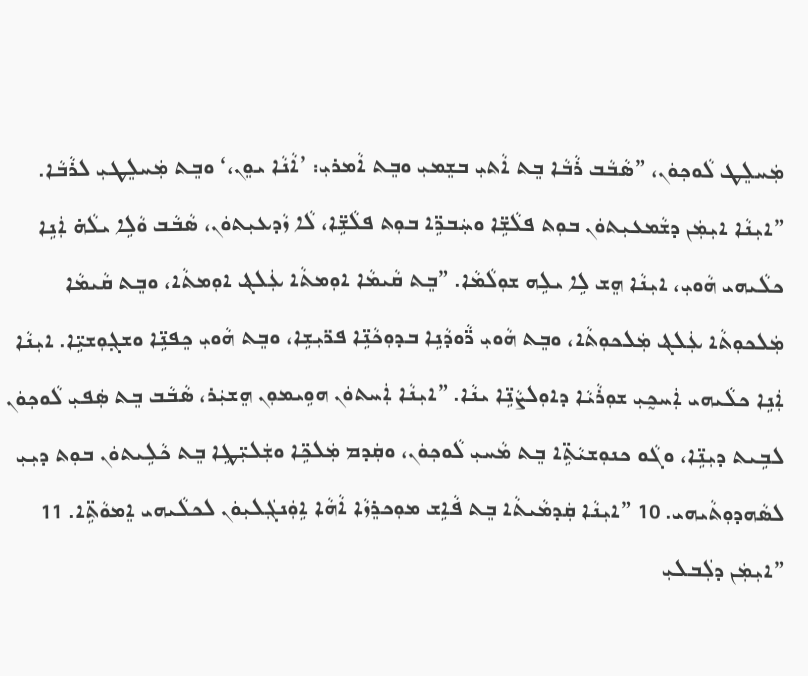ܡܲܚܠܸܛ ܠܵܘܟ݂ܘܿܢ، ”ܣܵܒܵܒ ܪܵܒܵܐ ܒܸܬ ܐܵܬ‌ܝܼ ܒܫܸܡܝܼ ܘܒܸܬ ܐܵܡܪܝܼ: ’ܐܵܢܵܐ ܝܘܸܢ،‘ ܘܒܸܬ ܡܲܚܠܸܛܝܼ ܠܪܵܒܵܐ. ”ܐܝܼܢܵܐ ܐܝܼܡܲܢ ܕܫܵܡܥܝܼܬܘܿܢ ܒܘܼܬ ܦܠܵܫܹ̈ܐ ܘܚܲܒܪܹ̈ܐ ܒܘܼܬ ܦܠܵܫܹ̈ܐ، ܠܵܐ ܙܵܕܥܝܼܬܘܿܢ، ܣܵܒܵܒ ܘܵܠܹܐ ܝܠܵܗ̇ ܐܲܢܹܐ ܟܠܵܝܗ‌ܝ ܗܵܘܝܼ، ܐܝܼܢܵܐ ܗܸܫ ܠܹܐ ܝܠܹܗ ܫܘܼܠܵܡܵܐ. ”ܒܸܬ ܩܵܝܡܵܐ ܐܘܼܡܬܵ‌ܐ ܥܲܠܔ ܐܘܼܡܬܵ‌ܐ، ܘܒܸܬ ܩܵܝܡܵܐ ܡܲܠܟܘܼܬܵ‌ܐ ܥܲܠܔ ܡܲܠܟܘܼܬܵ‌ܐ، ܘܒܸܬ ܗܵܘܝܼ ܪ̈ܵܘܕܵܢܹܐ ܒܕܘܼܟܵܢܹ̈ܐ ܦܪ̈ܝܼܫܹܐ، ܘܒܸܬ ܗܵܘܝܼ ܟܸܦܢܹ̈ܐ ܘܫܓ݂ܘܼܫܝܹ̈ܐ. ܐܝܼܢܵܐ ܐܲܢܹܐ ܟܠܵܝܗ‌ܝ ܐܲܚܟ̰ܝܼ ܫܘܼܪܵܝܵܐ ܕܐܘܼܠܨܵܢܹ̈ܐ ܝܢܵܐ. ”ܐܝܼܢܵܐ ܐܲܚܬܘܿܢ ܗܘܹܝܡܘܼܢ ܗܸܫܝܲܪ، ܣܵܒܵܒ ܒܸܬ ܣܲܦܝܼ ܠܵܘܟ݂ܘܿܢ ܠܒܹܝܬ ܕܝܼܢܹ̈ܐ، ܘܓܵܘ ܟܢܘܼܫܝܵܬܹ̈‌ܐ ܒܸܬ ܡܵܚܝܼ ܠܵܘܟ݂ܘܿܢ، ܘܩܲܕܡ ܡܲܠܟܹ̈ܐ ܘܫܲܠܝܼ̈ܛܹܐ ܒܸܬ ܟܵܠܹܝܬܘܿܢ ܒܘܼܬ ܕܝܼܝܼ ܠܣܵܗܕܘܼܬܵܝܗ‌ܝ. 10 ”ܐܝܼܢܵܐ ܩܲܕܡܵܝܬܵ‌ܐ ܒܸܬ ܦܵܐܹܫ ܡܘܼܟܪܸܙܵܐ ܐܵܗܵܐ ܐܹܘܲܢܓܲܠܝܼܘܿܢ ܠܟܠܵܝܗ‌ܝ ܐܸܡܘܵܬܹ̈‌ܐ. 11 ”ܐܝܼܡܲܢ ܕܠܲܒܠܝܼ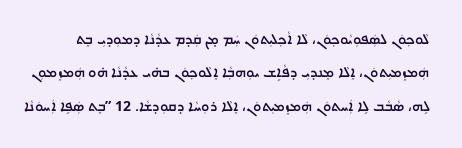ܠܵܘܟ݂ܘܿܢ ܠܣܲܦܘܼܝܵܘܟ݂ܘܿܢ، ܠܵܐ ܐܵܟ݂ܠܝܼܬܘܿܢ ܚܲܡ ܡ̣ܢ ܩܲܕܡ ܥܕܵܢܵܐ ܕܡܘܼܕܝܼ ܒܸܬ ܗܲܡܙܸܡܝܼܬܘܿܢ، ܐܸܠܵܐ ܡܸܢܕܝܼ ܕܦܵܐܹܫ ܝܘܼܗܒ݂ܵܐ ܐܸܠܵܘܟ݂ܘܿܢ ܒܗ̇ܝ ܥܕܵܢܵܐ ܗ̇ܘ ܗܲܡܙܸܡܘܼܢ ܠܹܗ، ܣܵܒܵܒ ܠܹܐ ܐܲܚܬܘܿܢ ܗܲܡܙܸܡܝܼܬܘܿܢ، ܐܸܠܵܐ ܪܘܼܚܵܐ ܕܩܘܼܕܫܵܐ. 12 ”ܒܸܬ ܣܲܦܹܐ ܐܲܚܘܿܢܵܐ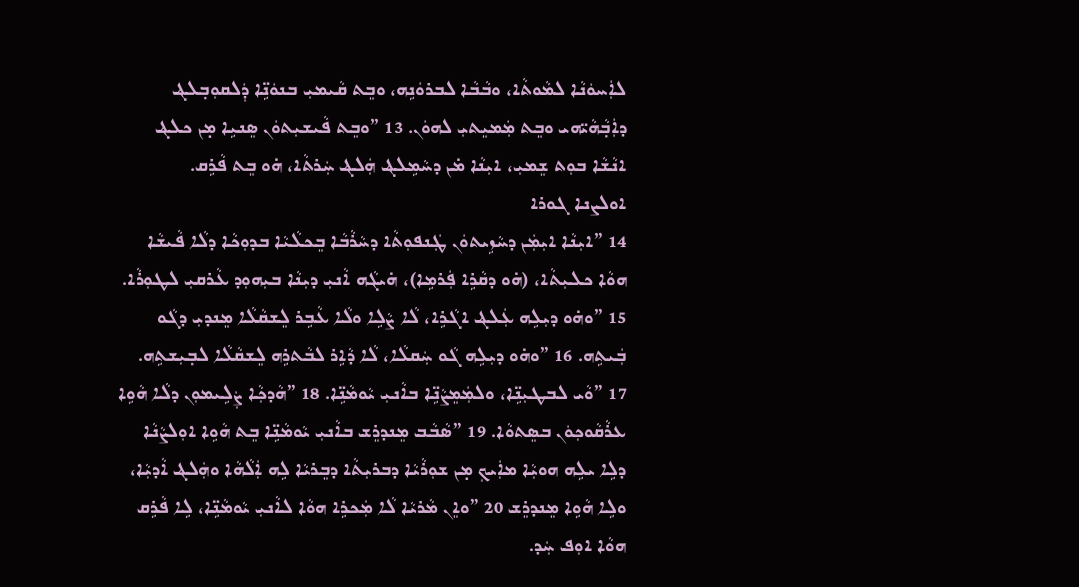ܠܐܲܚܘܿܢܵܐ ܠܡܵܘܬܵ‌ܐ، ܘܒܵܒܵܐ ܠܒܪܘܿܢܹܗ، ܘܒܸܬ ܩܵܝܡܝܼ ܒܢܘܿܢܹ̈ܐ ܕܲܠܩܘܼܒ݂ܠܔ ܕܐܲܒ݂ܵܗܵܝ̈ܗ‌ܝ ܘܒܸܬ ܡܲܡܝܸܬ‌ܝܼ ܠܗܘܿܢ. 13 ”ܘܒܸܬ ܦܵܝܫܝܼܬܘܿܢ ܣܸܢܝܹܐ ܡ̣ܢ ܟܠܔ ܐܢܵܫܵܐ ܒܘܼܬ ܫܸܡܝܼ، ܐܝܼܢܵܐ ܡ̇ܢ ܕܚܵܡܹܠܔ ܗܲܠܔ ܚܲܪܬܵ‌ܐ، ܗ̇ܘ ܒܸܬ ܦܵܪܹܩ.
ܐܘܠܨܢܐ ܓܘܪܐ
14 ”ܐܝܼܢܵܐ ܐܝܼܡܲܢ ܕܚܵܙܹܝܬܘܿܢ ܛܲܢܦܘܼܬܵ‌ܐ ܕܚܵܪܵܒܵܐ ܒܸܟܠܵܝܵܐ ܒܕܘܼܟܵܐ ܕܠܵܐ ܦܵܝܫܵܐ ܗܘܵܐ ܟܠܝܼܬܵ‌ܐ، (ܗ̇ܘ ܕܩܵܪܹܐ ܦܲܪܡܹܐ)، ܗ̇ܝܓܵܗ ܐܵܢܝܼ ܕܝܼܢܵܐ ܒܝܼܗܘܼܕ ܥܵܪܩܝܼ ܠܛܘܼܪܵܐ. 15 ”ܘܗ̇ܘ ܕܝܼܠܹܗ ܥܲܠܔ ܐܓܵܪܹܐ، ܠܵܐ ܨܵܠܹܐ ܘܠܵܐ ܥܵܒܹܪ ܠܸܫܩܵܠܵܐ ܡܸܢܕܝܼ ܕܓܵܘ ܒܲܝܬܹܗ. 16 ”ܘܗ̇ܘ ܕܝܼܠܹܗ ܓܵܘ ܚܲܩܠܵܐ، ܠܵܐ ܕܵܐܹܪ ܠܒܵܬܪܹܗ ܠܸܫܩܵܠܵܐ ܠܒ݂ܝܼܫܬܹܗ. 17 ”ܘܵܝ ܠܒܛܝܼܢܹ̈ܐ، ܘܠܡܲܡܸܨܵܢܹ̈ܐ ܒܐܵܢܝܼ ܝܵܘܡܵܢܹ̈ܐ. 18 ”ܗܵܕܟ݂ܵܐ ܨܲܠܹܝܡܘܼܢ ܕܠܵܐ ܗܵܘܹܐ ܥܪܵܩܵܘܟ݂ܘܿܢ ܒܣܸܬܘܵܐ. 19 ”ܣܵܒܵܒ ܡܸܢܕܪܸܫ ܒܐܵܢܝܼ ܝܵܘܡܵܢܹ̈ܐ ܒܸܬ ܗܵܘܹܐ ܐܘܼܠܨܵܢܵܐ ܕܠܹܐ ܝܠܹܗ ܗܘܝܼܵܐ ܡܐܲܝܟ݂ ܡ̣ܢ ܫܘܼܪܵܝܵܐ ܕܒܪܝܼܬܵ‌ܐ ܕܒܸܪܝܵܐ ܠܹܗ ܐܲܠܵܗܵܐ ܘܗܲܠܔ ܐܵܕܝܼܵܐ، ܘܠܹܐ ܗܵܘܹܐ ܡܸܢܕܪܸܫ 20 ”ܘܐܸܢ ܡܵܪܝܵܐ ܠܵܐ ܡܲܟܪܹܐ ܗܘܵܐ ܠܐܵܢܝܼ ܝܵܘܡܵܢܹ̈ܐ، ܠܹܐ ܦܵܪܹܩ ܗܘܵܐ ܐܘܼܦ ܚܲܕ.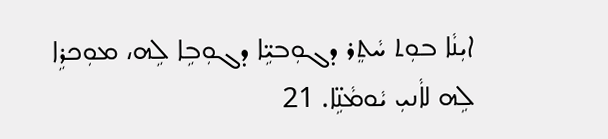ܐܝܼܢܵܐ ܒܘܼܬ ܚܵܬܸܪ ܕܓܘܼܒܝܹ̈ܐ ܕܓܘܼܒܹܐ ܠܹܗ، ܡܘܼܟܪܹܐ ܠܹܗ ܠܐܵܢܝܼ ܝܵܘܡܵܢܹ̈ܐ. 21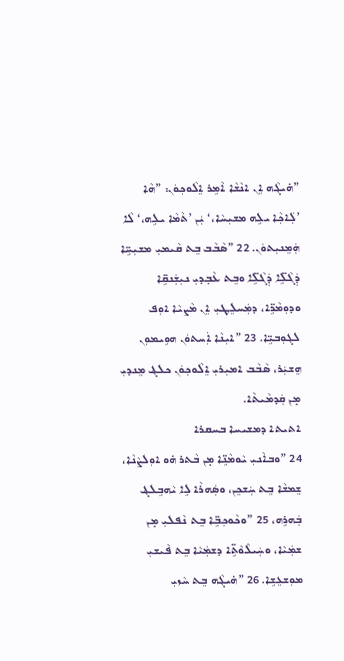”ܗ̇ܝܓܵܗ ܐܸܢ ܐܢܵܫܵܐ ܐܵܡܹܪ ܐܸܠܵܘܟ݂ܘܿܢ: ”ܗܵܐ ’ܠܲܐܟ݂ܵܐ ܝܠܹܗ ܡܫܝܼܚܵܐ،‘ ܝܲܢ ’ܬܵܡܵܐ ܝܠܹܗ،‘ ܠܵܐ ܗܲܡܸܢܝܼܬܘܿܢ. 22 ”ܣܵܒܵܒ ܒܸܬ ܩܵܝܡܝܼ ܡܫܝܼܚܹ̈ܐ ܕܲܓܵܠܹ̈ܐ ܕܲܓܵܠܹ̈ܐ ܘܒܸܬ ܥܵܒ݂ܕܝܼ ܢܝܼܫܲܢܩܹ̈ܐ ܘܕܘܼܡܵܪܹ̈ܐ، ܕܡܲܚܠܸܛܝܼ ܐܸܢ ܡܵܨܝܵܐ ܐܘܼܦ ܠܓܘܼܒܝܹ̈ܐ. 23 ”ܐܝܼܢܵܐ ܐܲܚܬܘܿܢ ܗܘܹܝܡܘܼܢ ܗܸܫܝܲܪ، ܣܵܒܵܒ ܐܡܝܼܪܝܼ ܐܸܠܵܘܟ݂ܘܿܢ ܟܠܔ ܡܸܢܕܝܼ ܡ̣ܢ ܩܲܕܡܵܝܬܵ‌ܐ.
ܐܬܝܬ‌ܐ ܕܡܫܝܚܐ ܒܚܩܪܐ
24 ”ܘܒܐܵܢܝܼ ܝܵܘܡܵܢܹ̈ܐ ܡ̣ܢ ܒܵܬܪ ܗ̇ܘ ܐܘܼܠܨܵܢܵܐ، ܫܸܡܫܵܐ ܒܸܬ ܚܲܫܟܸܢ، ܘܣܲܗܪܵܐ ܠܹܐ ܝܵܗܒܹܠܔ ܒܲܗܪܹܗ، 25 ”ܘܟܵܘܟ݂ܒܹ̈ܐ ܒܸܬ ܢܵܦܠܝܼ ܡ̣ܢ ܫܡܲܝܵܐ، ܘܚܲܝܠܵܘܵܬܹ̈‌ܐ ܕܫܡܲܝܵܐ ܒܸܬ ܦܵܝܫܝܼ ܡܘܼܫܥܸܫܹܐ. 26 ”ܗ̇ܝܓܵܗ ܒܸܬ ܚܵܙܝܼ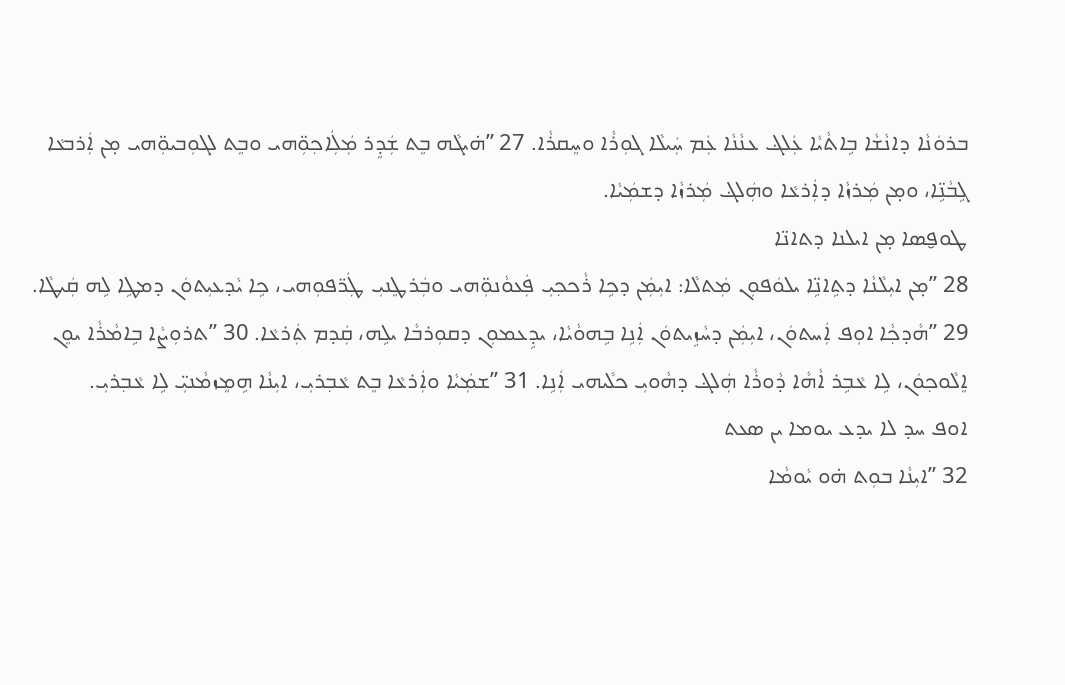ܒܪܘܿܢܵܐ ܕܐܢܵܫܵܐ ܒܹܐܬܵܝܵܐ ܥܲܠܔ ܥܢܵܢܵܐ ܥܲܡ ܚܲܝܠܵܐ ܓܘܼܪܵܐ ܘܚܸܩܪܵܐ. 27 ”ܗ̇ܝܓܵܗ ܒܸܬ ܫܲܕܸܪ ܡܲܠܲܐܟ݂ܘܼ̈ܗ‌ܝ ܘܒܸܬ ܠܓܘܼܒܝܘܼ̈ܗ‌ܝ ܡ̣ܢ ܐܲܪܒܥܵܐ ܓܹܒܵܢܹ̈ܐ، ܘܡ̣ܢ ܡܲܪܙܵܐ ܕܐܲܪܥܵܐ ܘܗܲܠܔ ܡܲܪܙܵܐ ܕܫܡܲܝܵܐ.
ܛܘܦ̮ܣܐ ܡ̣ܢ ܐܝܠܢܐ ܕܬܐܢ̈ܐ
28 ”ܡ̣ܢ ܐܝܼܠܵܢܵܐ ܕܬܹܐܢܹ̈ܐ ܝܠܘܿܦܘܼܢ ܡܲܬܠܵܐ: ܐܝܼܡܲܢ ܕܟܹܐ ܪܵܟܟ݂ܝܼ ܦܲܥܘܵܢܘܼ̈ܗ‌ܝ ܘܒܲܪܛܸܢܝܼ ܛܲܪ̈ܦܘܼܗ‌ܝ، ܟܹܐ ܝܵܕܥܝܼܬܘܿܢ ܕܡܛܹܐ ܠܹܗ ܩܲܝܛܵܐ. 29 ”ܗܵܕܟ݂ܵܐ ܐܘܼܦ ܐܲܚܬܘܿܢ، ܐܝܼܡܲܢ ܕܚܵܙܹܝܬܘܿܢ ܐܲܢܹܐ ܒܹܗܘܵܝܵܐ، ܝܕܹܥܡܘܼܢ ܕܩܘܼܪܒܵܐ ܝܠܹܗ، ܩܲܕܡ ܬܲܪܥܵܐ. 30 ”ܬܪܘܼܨܵܐ ܒܹܐܡܵܪܵܐ ܝܘܸܢ ܐܸܠܵܘܟ݂ܘܿܢ، ܠܹܐ ܥܵܒܹܪ ܐܵܗܵܐ ܕܵܘܪܵܐ ܗܲܠܔ ܕܗܵܘܝܼ ܟܠܵܝܗ‌ܝ ܐܲܢܹܐ. 31 ”ܫܡܲܝܵܐ ܘܐܲܪܥܵܐ ܒܸܬ ܥܵܒ݂ܪܝܼ، ܐܝܼܢܵܐ ܗܹܡܸܙܡܵܢܝܼ̈ ܠܹܐ ܥܵܒ݂ܪܝܼ.
ܐܘܦ ܚܕ ܠܐ ܝܕܥ ܝܘܡܐ ܝܢ ܣܥܬ
32 ”ܐܝܼܢܵܐ ܒܘܼܬ ܗ̇ܘ ܝܵܘܡܵܐ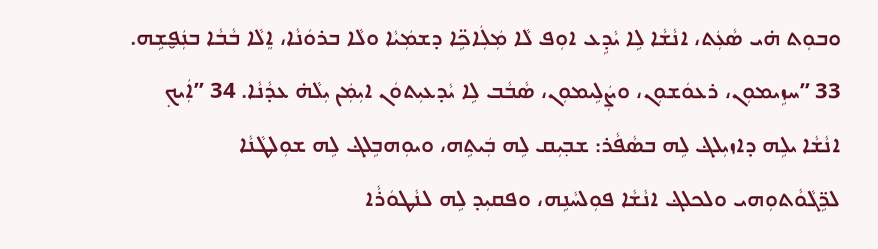ܘܒܘܼܬ ܗ̇ܝ ܣܵܥܲܬ، ܐܢܵܫܵܐ ܠܹܐ ܝܵܕܹܥ ܐܘܼܦ ܠܵܐ ܡܲܠܲܐܟܹ̈ܐ ܕܫܡܲܝܵܐ ܘܠܵܐ ܒܪܘܿܢܵܐ، ܐܸܠܵܐ ܒܵܒܵܐ ܒܢܲܦ̮ܫܹܗ. 33 ”ܚܙܹܝܡܘܼܢ، ܪܥܘܿܫܘܼܢ، ܘܨܲܠܹܝܡܘܼܢ، ܣܵܒܵܒ ܠܹܐ ܝܵܕܥܝܼܬܘܿܢ ܐܝܼܡܲܢ ܝܼܠܵܗ̇ ܥܕܵܢܵܐ. 34 ”ܐܲܝܟ݂ ܐܢܵܫܵܐ ܝܠܹܗ ܕܐܙܝܼܠܔ ܠܹܗ ܒܣܵܦܵܪ: ܫܒ݂ܝܼܩ ܠܹܗ ܒܲܝܬܹܗ، ܘܝܘܼܗܒܹܠܔ ܠܹܗ ܫܘܼܠܛܵܢܵܐ ܠܪܹ̈ܓܵܘܵܬܘܼܗ‌ܝ ܘܠܟܠܔ ܐܢܵܫܵܐ ܦܘܼܠܚܵܢܹܗ، ܘܦܩܝܼܕ ܠܹܗ ܠܢܵܛܘܿܪܵܐ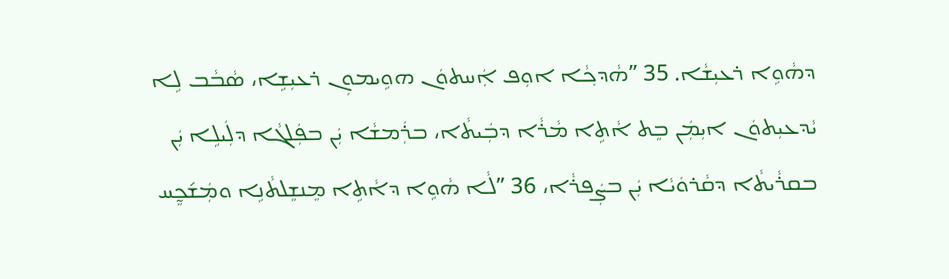ܕܗܵܘܹܐ ܪܥܝܼܫܵܐ. 35 ”ܗܵܕܟ݂ܵܐ ܐܘܼܦ ܐܲܚܬܘܿܢ ܗܘܹܝܡܘܼܢ ܪܥܝܼܫܹܐ، ܣܵܒܵܒ ܠܹܐ ܝܵܕܥܝܼܬܘܿܢ ܐܝܼܡܲܢ ܒܸܬ ܐܵܬܹ‌ܐ ܡܵܪܵܐ ܕܒܲܝܬܵ‌ܐ، ܒܪܲܡܫܵܐ ܝܲܢ ܒܦܲܠܓܵܐ ܕܠܲܝܠܹܐ ܝܲܢ ܒܩܪܵܝܬܵ‌ܐ ܕܩܵܪܘܿܝܵܐ ܝܲܢ ܒܨܲܦܪܵܐ، 36 ”ܠܵܐ ܗܵܘܹܐ ܕܐܵܬܹ‌ܐ ܡܸܢܫܸܠܬܵܢܹܐ ܘܡܲܫ݇ܟ̰ܸܚ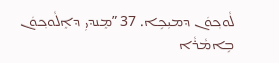ܠܵܘܟ݂ܘܿܢ ܕܡܝܼܟܹܐ. 37 ”ܡܸܢܕܝܼ ܕܐܸܠܵܘܟ݂ܘܿܢ ܒܹܐܡܵܪܵܐ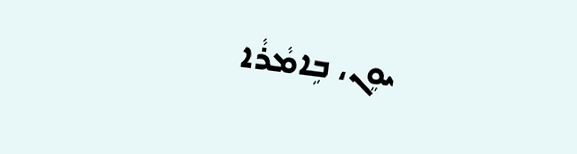ܝܘܸܢ، ܒܹܐܡܵܪܵܐ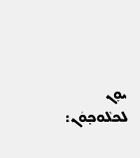ܝܘܸܢ ܠܟܠܵܘܟ݂ܘܿܢ: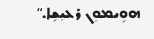ܗܘܹܝܡܘܼܢ ܪܥܝܼܫܹܐ.“